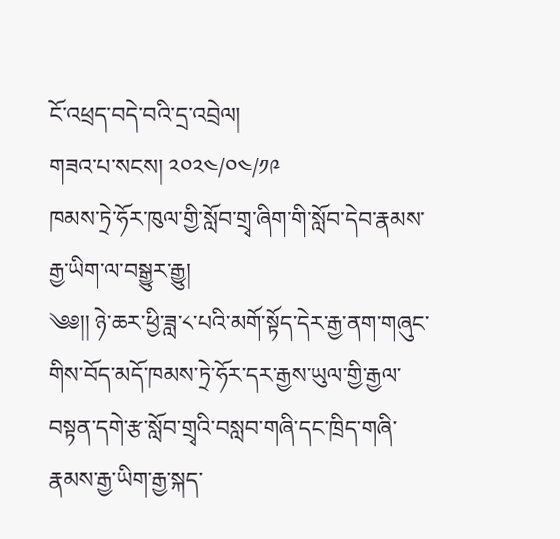ངོ་འཕྲད་བདེ་བའི་དྲ་འབྲེལ།
གཟའ་པ་སངས། ༢༠༢༤/༠༤/༡༩
ཁམས་ཏྲེ་ཧོར་ཁུལ་གྱི་སློབ་གྲྭ་ཞིག་གི་སློབ་དེབ་རྣམས་རྒྱ་ཡིག་ལ་བསྒྱུར་རྒྱུ།
༄༅།། ཉེ་ཆར་ཕྱི་ཟླ་༨་པའི་མགོ་སྟོད་དེར་རྒྱ་ནག་གཞུང་གིས་བོད་མདོ་ཁམས་ཏྲེ་ཧོར་དར་རྒྱས་ཡུལ་གྱི་རྒྱལ་བསྟན་དགེ་རྩ་སློབ་གྲྭའི་བསླབ་གཞི་དང་ཁྲིད་གཞི་རྣམས་རྒྱ་ཡིག་རྒྱ་སྐད་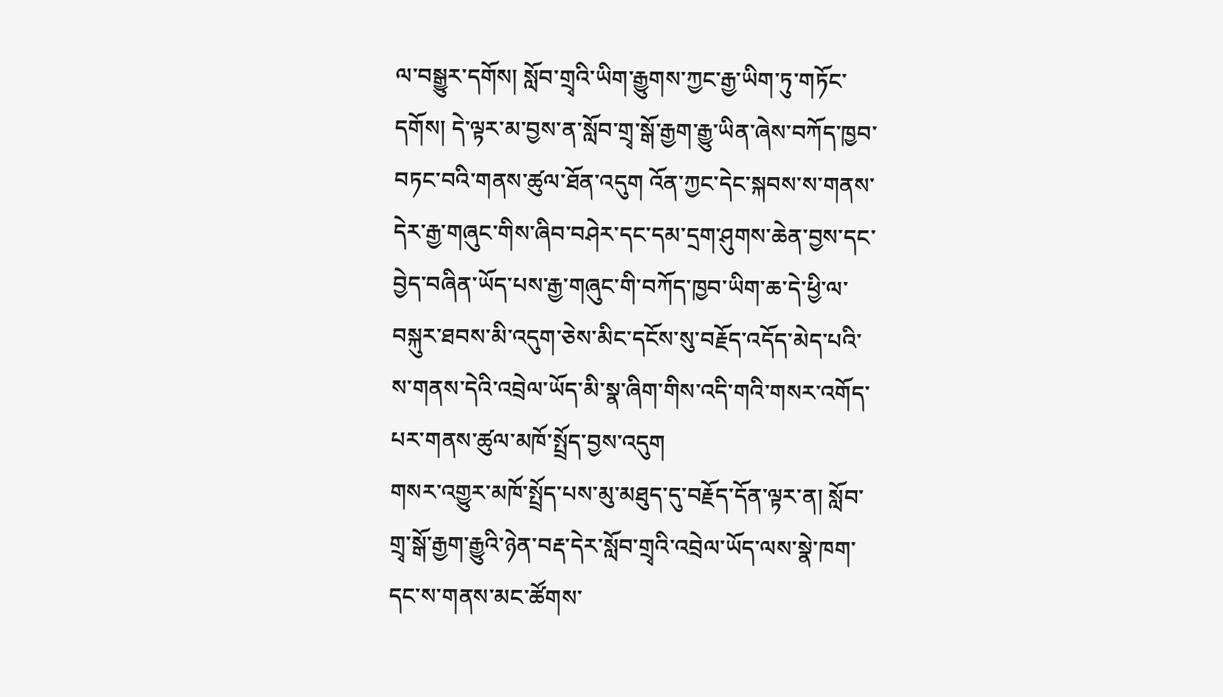ལ་བསྒྱུར་དགོས། སློབ་གྲྭའི་ཡིག་རྒྱུགས་ཀྱང་རྒྱ་ཡིག་ཏུ་གཏོང་དགོས། དེ་ལྟར་མ་བྱས་ན་སློབ་གྲྭ་སྒོ་རྒྱག་རྒྱུ་ཡིན་ཞེས་བཀོད་ཁྱབ་བཏང་བའི་གནས་ཚུལ་ཐོན་འདུག འོན་ཀྱང་དེང་སྐབས་ས་གནས་དེར་རྒྱ་གཞུང་གིས་ཞིབ་བཤེར་དང་དམ་དྲག་ཤུགས་ཆེན་བྱས་དང་བྱེད་བཞིན་ཡོད་པས་རྒྱ་གཞུང་གི་བཀོད་ཁྱབ་ཡིག་ཆ་དེ་ཕྱི་ལ་བསྐུར་ཐབས་མི་འདུག་ཅེས་མིང་དངོས་སུ་བརྗོད་འདོད་མེད་པའི་ས་གནས་དེའི་འབྲེལ་ཡོད་མི་སྣ་ཞིག་གིས་འདི་གའི་གསར་འགོད་པར་གནས་ཚུལ་མཁོ་སྤྲོད་བྱས་འདུག
གསར་འགྱུར་མཁོ་སྤྲོད་པས་མུ་མཐུད་དུ་བརྗོད་དོན་ལྟར་ན། སློབ་གྲྭ་སྒོ་རྒྱག་རྒྱུའི་ཉེན་བརྡ་དེར་སློབ་གྲྭའི་འབྲེལ་ཡོད་ལས་སྣེ་ཁག་དང་ས་གནས་མང་ཚོགས་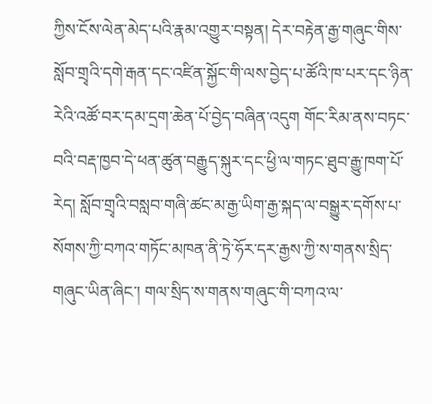ཀྱིས་ངོས་ལེན་མེད་པའི་རྣམ་འགྱུར་བསྟན། དེར་བརྟེན་རྒྱ་གཞུང་གིས་སློབ་གྲྭའི་དགེ་རྒན་དང་འཛིན་སྐྱོང་གི་ལས་བྱེད་པ་ཚོའི་ཁ་པར་དང་ཉིན་རེའི་འཚོ་བར་དམ་དྲག་ཆེན་པོ་བྱེད་བཞིན་འདུག གོང་རིམ་ནས་བཏང་བའི་བརྡ་ཁྱབ་དེ་ཕན་ཚུན་བརྒྱུད་སྐུར་དང་ཕྱི་ལ་གཏང་ཐུབ་རྒྱུ་ཁག་པོ་རེད། སློབ་གྲྭའི་བསླབ་གཞི་ཚང་མ་རྒྱ་ཡིག་རྒྱ་སྐད་ལ་བསྒྱུར་དགོས་པ་སོགས་ཀྱི་བཀའ་གཏོང་མཁན་ནི་ཏྲེ་ཧོར་དར་རྒྱས་ཀྱི་ས་གནས་སྲིད་གཞུང་ཡིན་ཞིང་། གལ་སྲིད་ས་གནས་གཞུང་གི་བཀའ་ལ་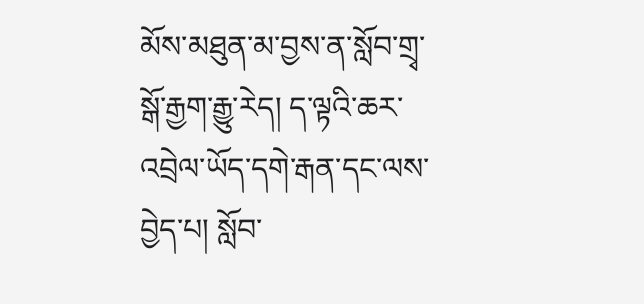མོས་མཐུན་མ་བྱས་ན་སློབ་གྲྭ་སྒོ་རྒྱག་རྒྱུ་རེད། ད་ལྟའི་ཆར་འབྲེལ་ཡོད་དགེ་རྒན་དང་ལས་བྱེད་པ། སློབ་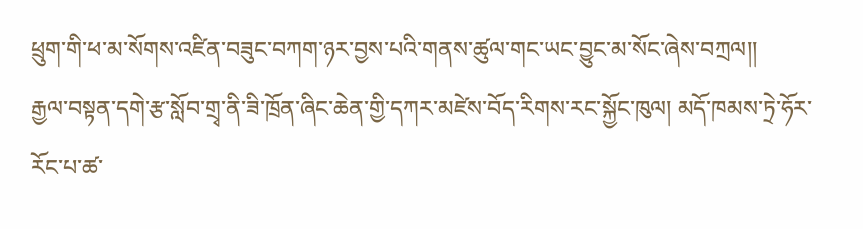ཕྲུག་གི་ཕ་མ་སོགས་འཛིན་བཟུང་བཀག་ཉར་བྱས་པའི་གནས་ཚུལ་གང་ཡང་བྱུང་མ་སོང་ཞེས་བཀྲལ།།
རྒྱལ་བསྟན་དགེ་རྩ་སློབ་གྲྭ་ནི་ཟི་ཁྲོན་ཞིང་ཆེན་གྱི་དཀར་མཛེས་བོད་རིགས་རང་སྐྱོང་ཁུལ། མདོ་ཁམས་ཏྲེ་ཧོར་རོང་པ་ཚ་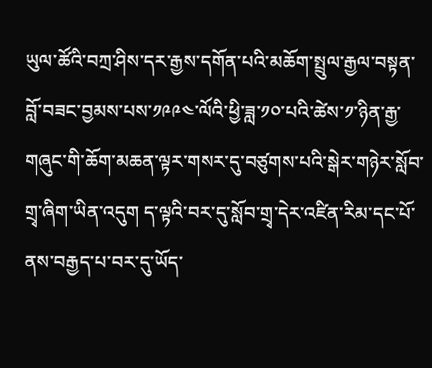ཡུལ་ཚོའི་བཀྲ་ཤིས་དར་རྒྱས་དགོན་པའི་མཆོག་སྤྲུལ་རྒྱལ་བསྟན་བློ་བཟང་བྱམས་པས་༡༩༩༤་ལོའི་ཕྱི་ཟླ་༡༠་པའི་ཚེས་༡་ཉིན་རྒྱ་གཞུང་གི་ཆོག་མཆན་ལྟར་གསར་དུ་བཙུགས་པའི་སྒེར་གཉེར་སློབ་གྲྭ་ཞིག་ཡིན་འདུག ད་ལྟའི་བར་དུ་སློབ་གྲྭ་དེར་འཛིན་རིམ་དང་པོ་ནས་བརྒྱད་པ་བར་དུ་ཡོད་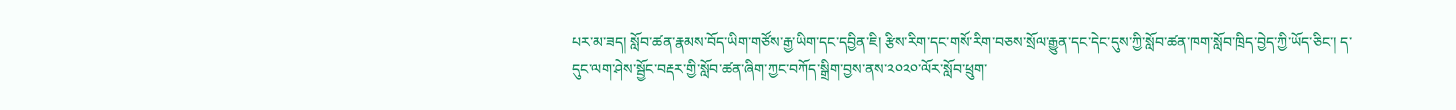པར་མ་ཟད། སློབ་ཚན་རྣམས་བོད་ཡིག་གཙོས་རྒྱ་ཡིག་དང་དབྱིན་ཇི། རྩིས་རིག་དང་གསོ་རིག་བཅས་སྲོལ་རྒྱུན་དང་དེང་དུས་ཀྱི་སློབ་ཚན་ཁག་སློབ་ཁྲིད་བྱེད་ཀྱི་ཡོད་ཅིང་། ད་དུང་ལག་ཤེས་སྦྱོང་བརྡར་གྱི་སློབ་ཚན་ཞིག་ཀྱང་བཀོད་སྒྲིག་བྱས་ནས་༢༠༢༠་ལོར་སློབ་ཕྲུག་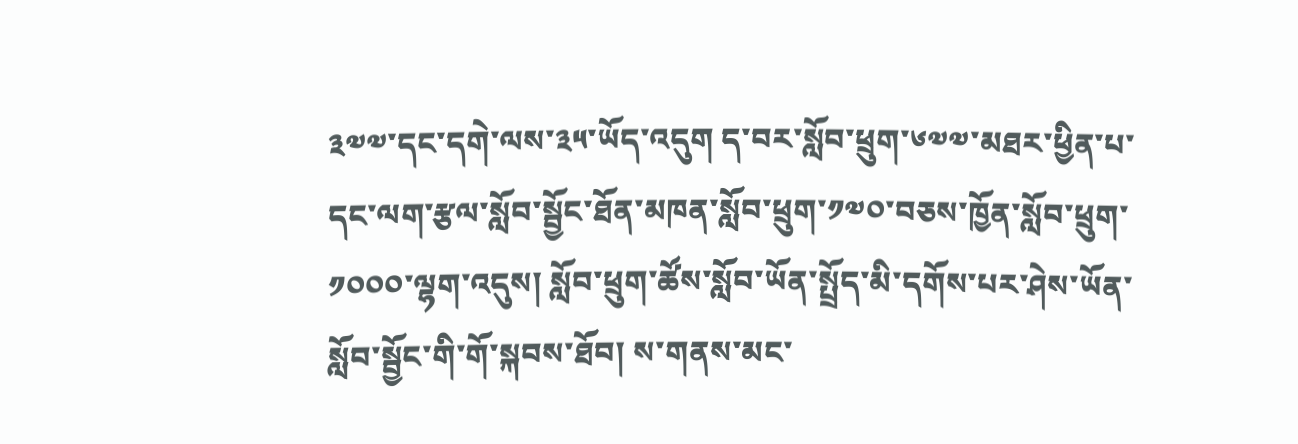༣༧༧་དང་དགེ་ལས་༣༥་ཡོད་འདུག ད་བར་སློབ་ཕྲུག་༦༧༧་མཐར་ཕྱིན་པ་དང་ལག་རྩལ་སློབ་སྦྱོང་ཐོན་མཁན་སློབ་ཕྲུག་༡༧༠་བཅས་ཁྱོན་སློབ་ཕྲུག་༡༠༠༠་ལྷག་འདུས། སློབ་ཕྲུག་ཚོས་སློབ་ཡོན་སྤྲོད་མི་དགོས་པར་ཤེས་ཡོན་སློབ་སྦྱོང་གི་གོ་སྐབས་ཐོབ། ས་གནས་མང་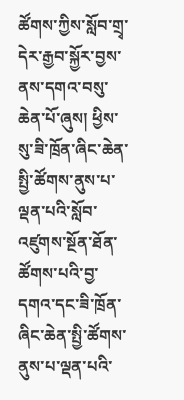ཚོགས་ཀྱིས་སློབ་གྲྭ་དེར་རྒྱབ་སྐྱོར་བྱས་ནས་དགའ་བསུ་ཆེན་པོ་ཞུས། ཕྱིས་སུ་ཟི་ཁྲོན་ཞིང་ཆེན་སྤྱི་ཚོགས་ནུས་པ་ལྡན་པའི་སློབ་འཛུགས་སྔོན་ཐོན་ཚོགས་པའི་བྱ་དགའ་དང་ཟི་ཁྲོན་ཞིང་ཆེན་སྤྱི་ཚོགས་ནུས་པ་ལྡན་པའི་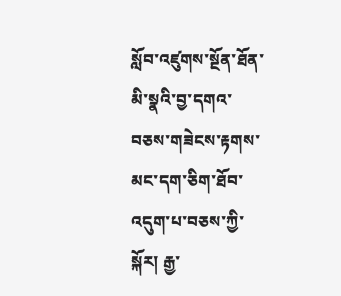སློབ་འཛུགས་སྔོན་ཐོན་མི་སྣའི་བྱ་དགའ་བཅས་གཟེངས་རྟགས་མང་དག་ཅིག་ཐོབ་འདུག་པ་བཅས་ཀྱི་སྐོར། རྒྱ་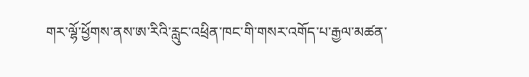གར་ལྷོ་ཕྱོགས་ནས་ཨ་རིའི་རླུང་འཕྲིན་ཁང་གི་གསར་འགོད་པ་རྒྱལ་མཚན་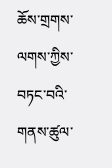ཆོས་གྲགས་ལགས་ཀྱིས་བཏང་བའི་གནས་ཚུལ་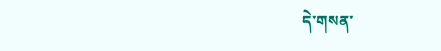དེ་གསན་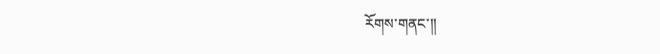རོགས་གནང་།།